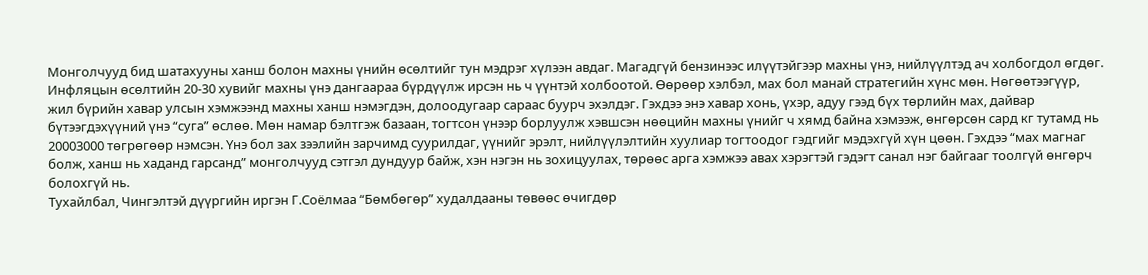Монголчууд бид шатахууны ханш болон махны үнийн өсөлтийг тун мэдрэг хүлээн авдаг. Магадгүй бензинээс илүүтэйгээр махны үнэ, нийлүүлтэд ач холбогдол өгдөг. Инфляцын өсөлтийн 20-30 хувийг махны үнэ дангаараа бүрдүүлж ирсэн нь ч үүнтэй холбоотой. Өөрөөр хэлбэл, мах бол манай стратегийн хүнс мөн. Нөгөөтээгүүр, жил бүрийн хавар улсын хэмжээнд махны ханш нэмэгдэн, долоодугаар сараас буурч эхэлдэг. Гэхдээ энэ хавар хонь, үхэр, адуу гээд бүх төрлийн мах, дайвар бүтээгдэхүүний үнэ “суга” өслөө. Мөн намар бэлтгэж базаан, тогтсон үнээр борлуулж хэвшсэн нөөцийн махны үнийг ч хямд байна хэмээж, өнгөрсөн сард кг тутамд нь 20003000 төгрөгөөр нэмсэн. Үнэ бол зах зээлийн зарчимд суурилдаг, үүнийг эрэлт, нийлүүлэлтийн хуулиар тогтоодог гэдгийг мэдэхгүй хүн цөөн. Гэхдээ “мах магнаг болж, ханш нь хаданд гарсанд” монголчууд сэтгэл дундуур байж, хэн нэгэн нь зохицуулах, төрөөс арга хэмжээ авах хэрэгтэй гэдэгт санал нэг байгааг тоолгүй өнгөрч болохгүй нь.
Тухайлбал, Чингэлтэй дүүргийн иргэн Г.Соёлмаа “Бөмбөгөр” худалдааны төвөөс өчигдөр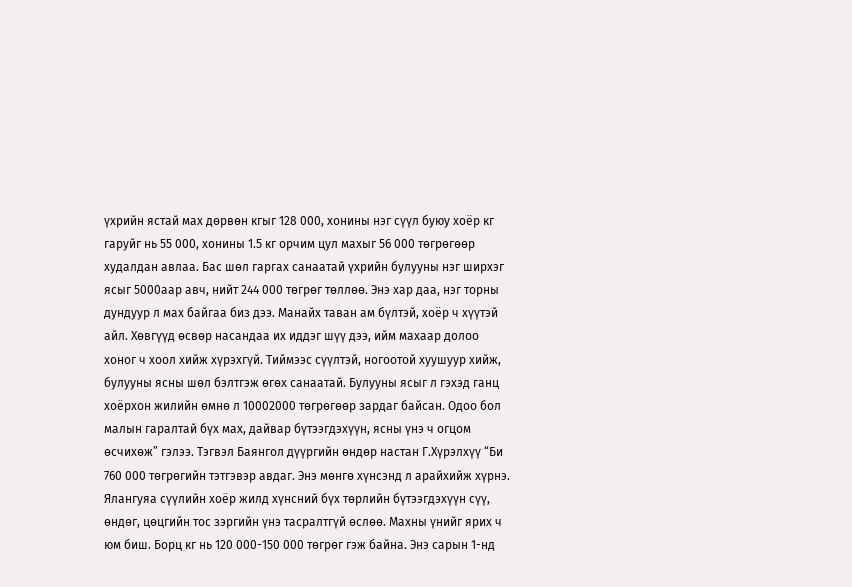үхрийн ястай мах дөрвөн кгыг 128 000, хонины нэг сүүл буюу хоёр кг гаруйг нь 55 000, хонины 1.5 кг орчим цул махыг 56 000 төгрөгөөр худалдан авлаа. Бас шөл гаргах санаатай үхрийн булууны нэг ширхэг ясыг 5000аар авч, нийт 244 000 төгрөг төллөө. Энэ хар даа, нэг торны дундуур л мах байгаа биз дээ. Манайх таван ам бүлтэй, хоёр ч хүүтэй айл. Хөвгүүд өсвөр насандаа их иддэг шүү дээ, ийм махаар долоо хоног ч хоол хийж хүрэхгүй. Тиймээс сүүлтэй, ногоотой хуушуур хийж, булууны ясны шөл бэлтгэж өгөх санаатай. Булууны ясыг л гэхэд ганц хоёрхон жилийн өмнө л 10002000 төгрөгөөр зардаг байсан. Одоо бол малын гаралтай бүх мах, дайвар бүтээгдэхүүн, ясны үнэ ч огцом өсчихөж” гэлээ. Тэгвэл Баянгол дүүргийн өндөр настан Г.Хүрэлхүү “Би 760 000 төгрөгийн тэтгэвэр авдаг. Энэ мөнгө хүнсэнд л арайхийж хүрнэ. Ялангуяа сүүлийн хоёр жилд хүнсний бүх төрлийн бүтээгдэхүүн сүү, өндөг, цөцгийн тос зэргийн үнэ тасралтгүй өслөө. Махны үнийг ярих ч юм биш. Борц кг нь 120 000-150 000 төгрөг гэж байна. Энэ сарын 1-нд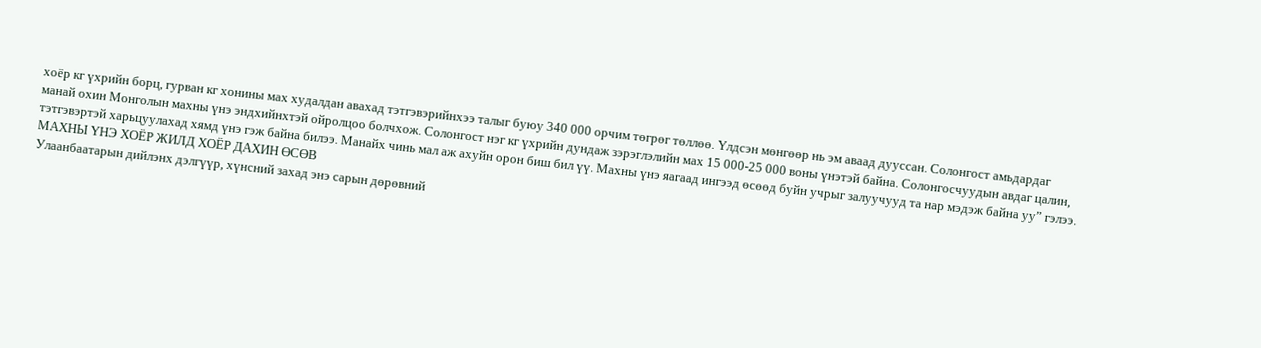хоёр кг үхрийн борц, гурван кг хонины мах худалдан авахад тэтгэвэрийнхээ талыг буюу 340 000 орчим төгрөг төллөө. Үлдсэн мөнгөөр нь эм аваад дууссан. Солонгост амьдардаг манай охин Монголын махны үнэ эндхийнхтэй ойролцоо болчхож. Солонгост нэг кг үхрийн дундаж зэрэглэлийн мах 15 000-25 000 воны үнэтэй байна. Солонгосчуудын авдаг цалин, тэтгэвэртэй харьцуулахад хямд үнэ гэж байна билээ. Манайх чинь мал аж ахуйн орон биш бил үү. Махны үнэ яагаад ингээд өсөөд буйн учрыг залуучууд та нар мэдэж байна уу” гэлээ.
МАХНЫ ҮНЭ ХОЁР ЖИЛД ХОЁР ДАХИН ӨСӨВ
Улаанбаатарын дийлэнх дэлгүүр, хүнсний захад энэ сарын дөрөвний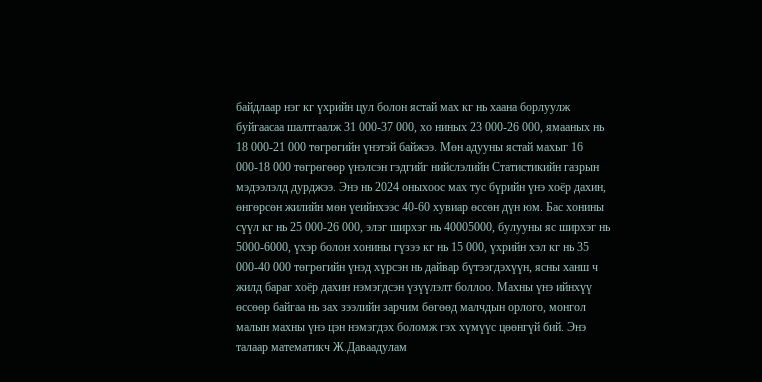байдлаар нэг кг үхрийн цул болон ястай мах кг нь хаана борлуулж буйгаасаа шалтгаалж 31 000-37 000, хо ниных 23 000-26 000, ямааных нь 18 000-21 000 төгрөгийн үнэтэй байжээ. Мөн адууны ястай махыг 16 000-18 000 төгрөгөөр үнэлсэн гэдгийг нийслэлийн Статистикийн газрын мэдээлэлд дурджээ. Энэ нь 2024 оныхоос мах тус бүрийн үнэ хоёр дахин, өнгөрсөн жилийн мөн үеийнхээс 40-60 хувиар өссөн дүн юм. Бас хонины сүүл кг нь 25 000-26 000, элэг ширхэг нь 40005000, булууны яс ширхэг нь 5000-6000, үхэр болон хонины гүзээ кг нь 15 000, үхрийн хэл кг нь 35 000-40 000 төгрөгийн үнэд хүрсэн нь дайвар бүтээгдэхүүн, ясны ханш ч жилд бараг хоёр дахин нэмэгдсэн үзүүлэлт боллоо. Махны үнэ ийнхүү өссөөр байгаа нь зах зээлийн зарчим бөгөөд малчдын орлого, монгол малын махны үнэ цэн нэмэгдэх боломж гэх хүмүүс цөөнгүй бий. Энэ талаар математикч Ж.Даваадулам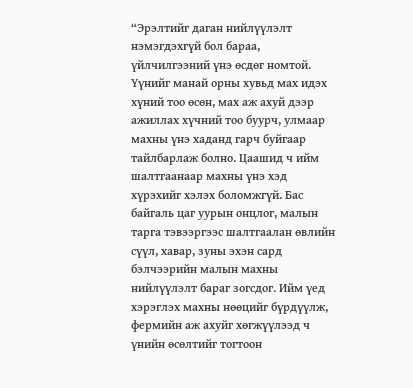“Эрэлтийг даган нийлүүлэлт нэмэгдэхгүй бол бараа, үйлчилгээний үнэ өсдөг номтой. Үүнийг манай орны хувьд мах идэх хүний тоо өсөн, мах аж ахуй дээр ажиллах хүчний тоо буурч, улмаар махны үнэ хаданд гарч буйгаар тайлбарлаж болно. Цаашид ч ийм шалтгаанаар махны үнэ хэд хүрэхийг хэлэх боломжгүй. Бас байгаль цаг уурын онцлог, малын тарга тэвээргээс шалтгаалан өвлийн сүүл, хавар, зуны эхэн сард бэлчээрийн малын махны нийлүүлэлт бараг зогсдог. Ийм үед хэрэглэх махны нөөцийг бүрдүүлж, фермийн аж ахуйг хөгжүүлээд ч үнийн өсөлтийг тогтоон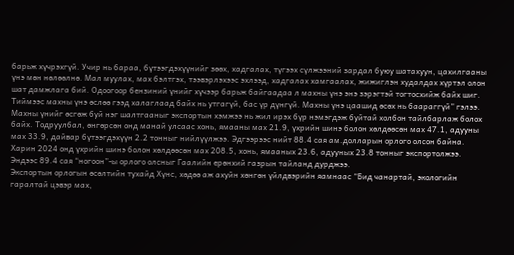барьж хүчрэхгүй. Учир нь бараа, бүтээгдэхүүнийг зөөх, хадгалах, түгээх сүлжээний зардал буюу шатахуун, цахилгааны үнэ мөн нөлөөлнө. Мал муулах, мах бэлтгэх, тээвэрлэхээс эхлээд, хадгалах хамгаалах, жижиглэн худалдах хүртэл олон шат дамжлага бий. Одоогоор бензиний үнийг хүчээр барьж байгаадаа л махны үнэ энэ зэрэгтэй тогтосхийж байх шиг. Тиймээс махны үнэ өслөө гээд халаглаад байх нь утгагүй, бас үр дүнгүй. Махны үнэ цаашид өсөх нь баараггүй” гэлээ.
Махны үнийг өсгөж буй нэг шалтгааныг экспортын хэмжээ нь жил ирэх бүр нэмэгдэж буйтай холбон тайлбарлаж болох байх. Тодруулбал, өнгөрсөн онд манай улсаас хонь, ямааны мах 21.9, үхрийн шинэ болон хөлдөөсөн мах 47.1, адууны мах 33.9, дайвар бүтээгдэхүүн 2.2 тонныг нийлүүлжээ. Эдгээрээс нийт 88.4 сая ам.долларын орлого олсон байна. Харин 2024 онд үхрийн шинэ болон хөлдөөсөн мах 208.5, хонь, ямааных 23.6, адууных 23.8 тонныг экспортолжээ. Эндээс 89.4 сая “ногоон”-ы орлого олсныг Гаалийн ерөнхий газрын тайланд дурджээ.
Экспортын орлогын өсөлтийн тухайд Хүнс, хөдөө аж ахуйн хөнгөн үйлдвэрийн яамнаас “Бид чанартай, экологийн гаралтай цэвэр мах,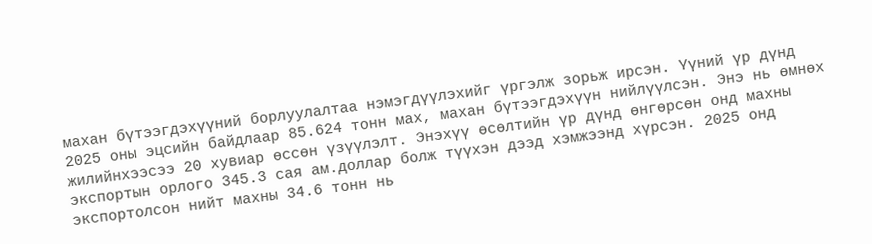махан бүтээгдэхүүний борлуулалтаа нэмэгдүүлэхийг үргэлж зорьж ирсэн. Үүний үр дүнд 2025 оны эцсийн байдлаар 85.624 тонн мах, махан бүтээгдэхүүн нийлүүлсэн. Энэ нь өмнөх жилийнхээсээ 20 хувиар өссөн үзүүлэлт. Энэхүү өсөлтийн үр дүнд өнгөрсөн онд махны экспортын орлого 345.3 сая ам.доллар болж түүхэн дээд хэмжээнд хүрсэн. 2025 онд экспортолсон нийт махны 34.6 тонн нь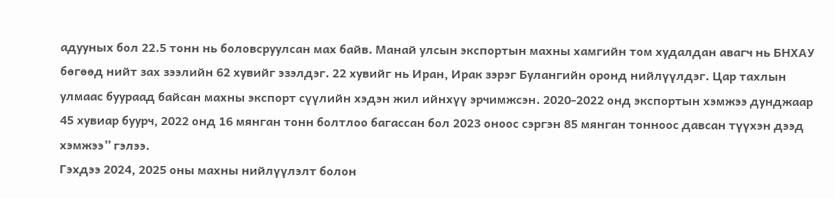адууных бол 22.5 тонн нь боловсруулсан мах байв. Манай улсын экспортын махны хамгийн том худалдан авагч нь БНХАУ бөгөөд нийт зах зээлийн 62 хувийг эзэлдэг. 22 хувийг нь Иран, Ирак зэрэг Булангийн оронд нийлүүлдэг. Цар тахлын улмаас буураад байсан махны экспорт сүүлийн хэдэн жил ийнхүү эрчимжсэн. 2020-2022 онд экспортын хэмжээ дунджаар 45 хувиар буурч, 2022 онд 16 мянган тонн болтлоо багассан бол 2023 оноос сэргэн 85 мянган тонноос давсан түүхэн дээд хэмжээ” гэлээ.
Гэхдээ 2024, 2025 оны махны нийлүүлэлт болон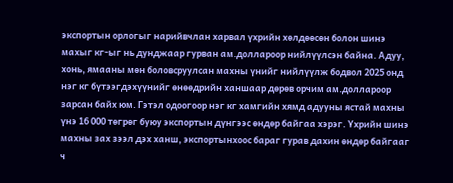экспортын орлогыг нарийвчлан харвал үхрийн хөлдөөсөн болон шинэ махыг кг-ыг нь дунджаар гурван ам.доллароор нийлүүлсэн байна. Адуу, хонь, ямааны мөн боловсруулсан махны үнийг нийлүүлж бодвол 2025 онд нэг кг бүтээгдэхүүнийг өнөөдрийн ханшаар дөрөв орчим ам.доллароор зарсан байх юм. Гэтэл одоогоор нэг кг хамгийн хямд адууны ястай махны үнэ 16 000 төгрөг буюу экспортын дүнгээс өндөр байгаа хэрэг. Үхрийн шинэ махны зах зээл дэх ханш, экспортынхоос бараг гурав дахин өндөр байгааг ч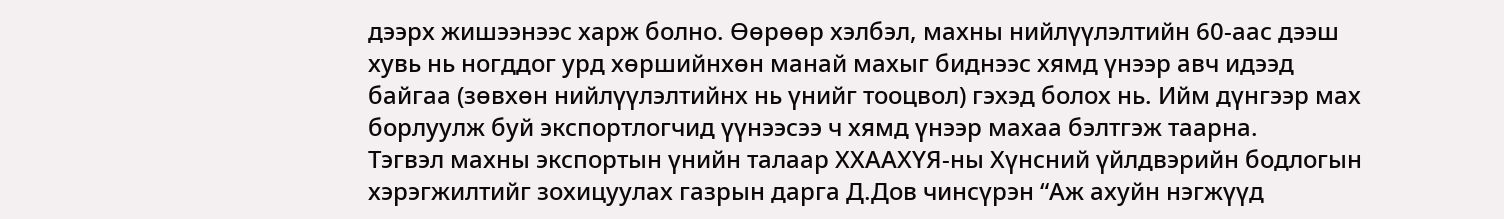дээрх жишээнээс харж болно. Өөрөөр хэлбэл, махны нийлүүлэлтийн 60-аас дээш хувь нь ногддог урд хөршийнхөн манай махыг биднээс хямд үнээр авч идээд байгаа (зөвхөн нийлүүлэлтийнх нь үнийг тооцвол) гэхэд болох нь. Ийм дүнгээр мах борлуулж буй экспортлогчид үүнээсээ ч хямд үнээр махаа бэлтгэж таарна.
Тэгвэл махны экспортын үнийн талаар ХХААХҮЯ-ны Хүнсний үйлдвэрийн бодлогын хэрэгжилтийг зохицуулах газрын дарга Д.Дов чинсүрэн “Аж ахуйн нэгжүүд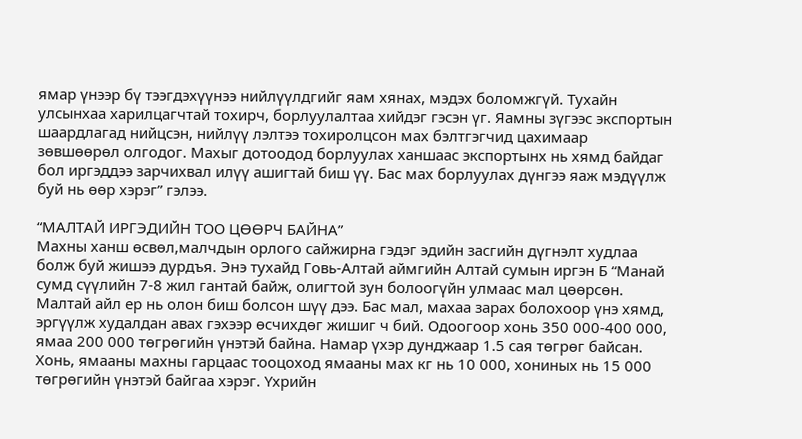ямар үнээр бү тээгдэхүүнээ нийлүүлдгийг яам хянах, мэдэх боломжгүй. Тухайн улсынхаа харилцагчтай тохирч, борлуулалтаа хийдэг гэсэн үг. Яамны зүгээс экспортын шаардлагад нийцсэн, нийлүү лэлтээ тохиролцсон мах бэлтгэгчид цахимаар зөвшөөрөл олгодог. Махыг дотоодод борлуулах ханшаас экспортынх нь хямд байдаг бол иргэддээ зарчихвал илүү ашигтай биш үү. Бас мах борлуулах дүнгээ яаж мэдүүлж буй нь өөр хэрэг” гэлээ.

“МАЛТАЙ ИРГЭДИЙН ТОО ЦӨӨРЧ БАЙНА”
Махны ханш өсвөл,малчдын орлого сайжирна гэдэг эдийн засгийн дүгнэлт худлаа болж буй жишээ дурдъя. Энэ тухайд Говь-Алтай аймгийн Алтай сумын иргэн Б “Манай сумд сүүлийн 7-8 жил гантай байж, олигтой зун болоогүйн улмаас мал цөөрсөн. Малтай айл ер нь олон биш болсон шүү дээ. Бас мал, махаа зарах болохоор үнэ хямд, эргүүлж худалдан авах гэхээр өсчихдөг жишиг ч бий. Одоогоор хонь 350 000-400 000, ямаа 200 000 төгрөгийн үнэтэй байна. Намар үхэр дунджаар 1.5 сая төгрөг байсан. Хонь, ямааны махны гарцаас тооцоход ямааны мах кг нь 10 000, хониных нь 15 000 төгрөгийн үнэтэй байгаа хэрэг. Үхрийн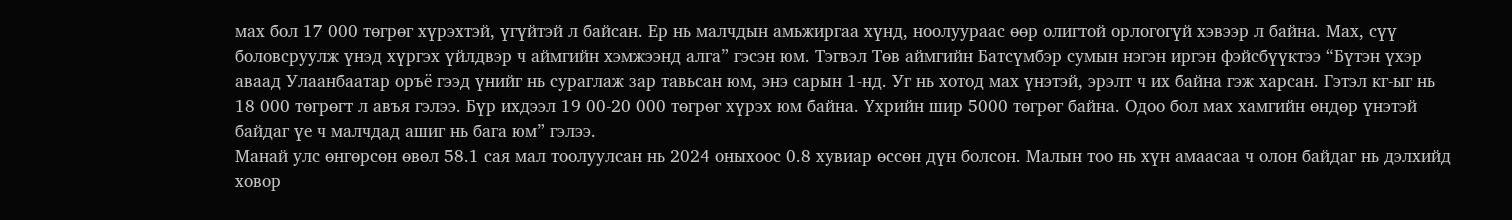мах бол 17 000 төгрөг хүрэхтэй, үгүйтэй л байсан. Ер нь малчдын амьжиргаа хүнд, ноолуураас өөр олигтой орлогогүй хэвээр л байна. Мах, сүү боловсруулж үнэд хүргэх үйлдвэр ч аймгийн хэмжээнд алга” гэсэн юм. Тэгвэл Төв аймгийн Батсүмбэр сумын нэгэн иргэн фэйсбүүктээ “Бүтэн үхэр аваад Улаанбаатар оръё гээд үнийг нь сураглаж зар тавьсан юм, энэ сарын 1-нд. Уг нь хотод мах үнэтэй, эрэлт ч их байна гэж харсан. Гэтэл кг-ыг нь 18 000 төгрөгт л авъя гэлээ. Бүр ихдээл 19 00-20 000 төгрөг хүрэх юм байна. Үхрийн шир 5000 төгрөг байна. Одоо бол мах хамгийн өндөр үнэтэй байдаг үе ч малчдад ашиг нь бага юм” гэлээ.
Манай улс өнгөрсөн өвөл 58.1 сая мал тоолуулсан нь 2024 оныхоос 0.8 хувиар өссөн дүн болсон. Малын тоо нь хүн амаасаа ч олон байдаг нь дэлхийд ховор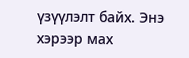үзүүлэлт байх. Энэ хэрээр мах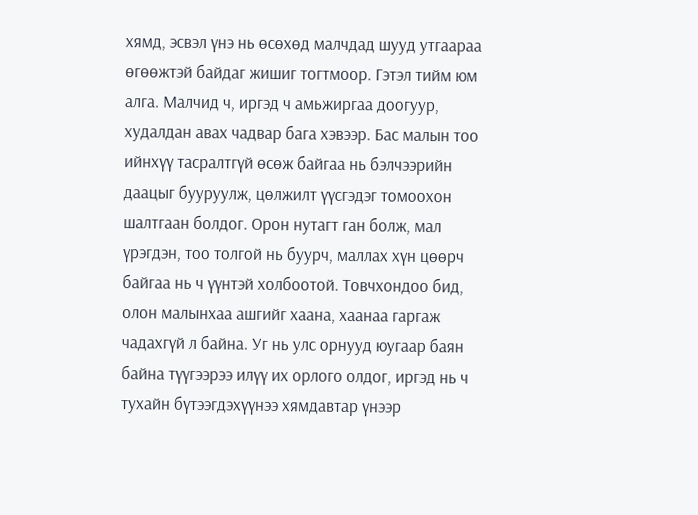хямд, эсвэл үнэ нь өсөхөд малчдад шууд утгаараа өгөөжтэй байдаг жишиг тогтмоор. Гэтэл тийм юм алга. Малчид ч, иргэд ч амьжиргаа доогуур, худалдан авах чадвар бага хэвээр. Бас малын тоо ийнхүү тасралтгүй өсөж байгаа нь бэлчээрийн даацыг бууруулж, цөлжилт үүсгэдэг томоохон шалтгаан болдог. Орон нутагт ган болж, мал үрэгдэн, тоо толгой нь буурч, маллах хүн цөөрч байгаа нь ч үүнтэй холбоотой. Товчхондоо бид, олон малынхаа ашгийг хаана, хаанаа гаргаж чадахгүй л байна. Уг нь улс орнууд юугаар баян байна түүгээрээ илүү их орлого олдог, иргэд нь ч тухайн бүтээгдэхүүнээ хямдавтар үнээр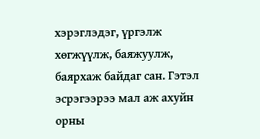хэрэглэдэг, үргэлж хөгжүүлж, баяжуулж, баярхаж байдаг сан. Гэтэл эсрэгээрээ мал аж ахуйн орны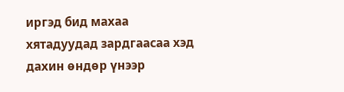иргэд бид махаа хятадуудад зардгаасаа хэд дахин өндөр үнээр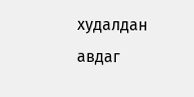худалдан авдаг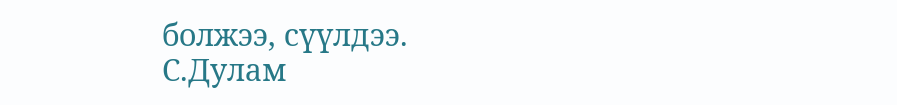болжээ, сүүлдээ.
С.Дулам